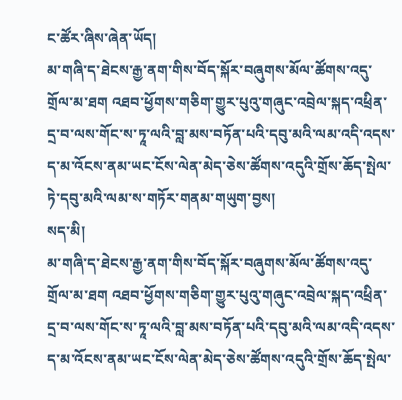ང་ཚོར་ཞིས་ཞེན་ཡོད།
མ་གཞི་ད་ཐེངས་རྒྱ་ནག་གིས་བོད་སྐོར་བཞུགས་མོལ་ཚོགས་འདུ་གྲོལ་མ་ཐག འཐབ་ཕྱོགས་གཅིག་གྱུར་པུའུ་གཞུང་འབྲེལ་སྐད་འཕྲིན་དྲ་བ་ལས་གོང་ས་ཏཱ་ལའི་བླ་མས་བཏོན་པའི་དབུ་མའི་ལམ་འདི་འདས་ད་མ་འོངས་ནམ་ཡང་ངོས་ལེན་མེད་ཅེས་ཚོགས་འདུའི་གྲོས་ཆོད་སྤེལ་ཏེ་དབུ་མའི་ལམ་ས་གཏོར་གནམ་གཡུག་བྱས།
སད་མི།
མ་གཞི་ད་ཐེངས་རྒྱ་ནག་གིས་བོད་སྐོར་བཞུགས་མོལ་ཚོགས་འདུ་གྲོལ་མ་ཐག འཐབ་ཕྱོགས་གཅིག་གྱུར་པུའུ་གཞུང་འབྲེལ་སྐད་འཕྲིན་དྲ་བ་ལས་གོང་ས་ཏཱ་ལའི་བླ་མས་བཏོན་པའི་དབུ་མའི་ལམ་འདི་འདས་ད་མ་འོངས་ནམ་ཡང་ངོས་ལེན་མེད་ཅེས་ཚོགས་འདུའི་གྲོས་ཆོད་སྤེལ་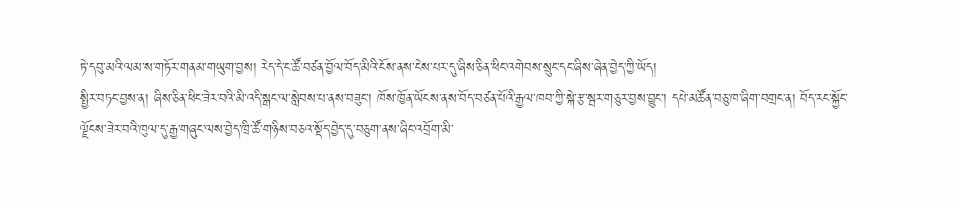ཏེ་དབུ་མའི་ལམ་ས་གཏོར་གནམ་གཡུག་བྱས། རེད་དེ་ང་ཚོ་བཙན་བྱོལ་བོད་མིའི་ངོས་ནས་ངེས་པར་དུ་ཞིས་ཅིན་ཕིང་འགེབས་སྲུང་དང་ཞིས་ཞེན་བྱེད་ཀྱི་ཡོད།
སྤྱིར་བཏང་བྱས་ན། ཞིས་ཅིན་ཕིང་ཟེར་བའི་མི་འདི་སྒང་ལ་སླེབས་པ་ནས་བཟུང་། ཁོས་ཁྱོན་ཡོངས་ནས་བོད་བཙན་པོའི་རྒྱལ་ཁབ་ཀྱི་སྐེ་རྩ་སྦར་གཅུར་བྱས་བྱུང་། དཔེ་མཚོན་བཅུ་ཁ་ཞིག་བགྲང་ན། བོད་རང་སྐྱོང་ལྗོངས་ཟེར་བའི་ཁུལ་དུ་རྒྱ་གཞུང་ལས་བྱེད་ཁྲི་ཚོ་གཉིས་བཅའ་སྡོད་བྱེད་དུ་བཅུག་ནས་ཞིང་འབྲོག་མི་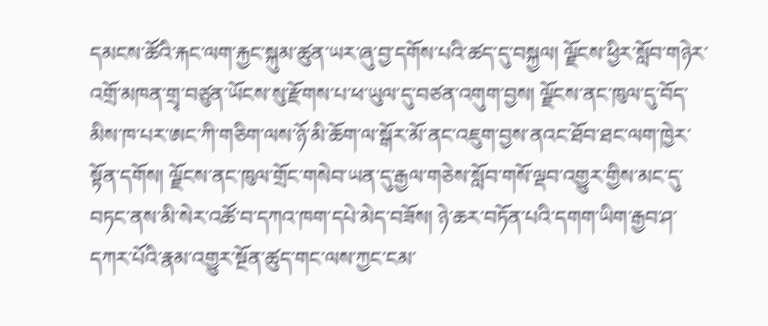དམངས་ཚོའི་རྐང་ལག་རྐྱང་སྐུམ་ཚུན་ཡར་ཞུ་བྱ་དགོས་པའི་ཚད་དུ་བསྐྱལ། ལྗོངས་ཕྱིར་སློབ་གཉེར་འགྲོ་མཁན་གྲྭ་བཙུན་ཡོངས་སུ་རྫོགས་པ་ཕ་ཡུལ་དུ་བཙན་འགུག་བྱས། ལྗོངས་ནང་ཁུལ་དུ་བོད་མིས་ཁ་པར་ཨང་ཀི་གཅིག་ལས་ཉོ་མི་ཆོག་ལ་སྒོར་མོ་ནང་འཇུག་བྱས་ནའང་ཐོབ་ཐང་ལག་ཁྱེར་སྟོན་དགོས། ལྗོངས་ནང་ཁུལ་གྲོང་གསེབ་ཡན་དུ་རྒྱལ་གཅེས་སློབ་གསོ་ལྡབ་འགྱུར་གྱིས་མང་དུ་བཏང་ནས་མི་སེར་འཚོ་བ་དཀའ་ཁག་དཔེ་མེད་བཟོས། ཉེ་ཆར་བཏོན་པའི་དགག་ཡིག་རྒྱབ་ཤ་དཀར་པོའི་རྣམ་འགྱུར་སྔོན་ཚུད་གང་ལས་ཀྱང་ངམ་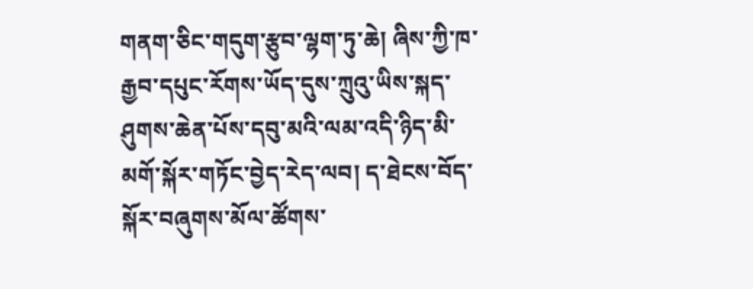གནག་ཅིང་གདུག་རྩུབ་ལྷག་ཏུ་ཆེ། ཞིས་ཀྱི་ཁ་རྒྱབ་དཔུང་རོགས་ཡོད་དུས་ཀྲུའུ་ཡིས་སྐད་ཤུགས་ཆེན་པོས་དབུ་མའི་ལམ་འདི་ཉིད་མི་མགོ་སྐོར་གཏོང་བྱེད་རེད་ལབ། ད་ཐེངས་བོད་སྐོར་བཞུགས་མོལ་ཚོགས་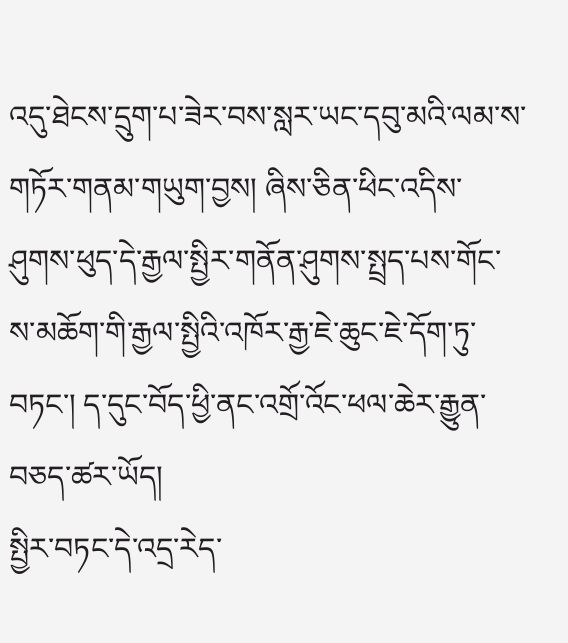འདུ་ཐེངས་དྲུག་པ་ཟེར་བས་སླར་ཡང་དབུ་མའི་ལམ་ས་གཏོར་གནམ་གཡུག་བྱས། ཞིས་ཅིན་ཕིང་འདིས་ཤུགས་ཕུད་དེ་རྒྱལ་སྤྱིར་གནོན་ཤུགས་སྤྲད་པས་གོང་ས་མཆོག་གི་རྒྱལ་སྤྱིའི་འཁོར་རྒྱ་ཇེ་ཆུང་ཇེ་དོག་ཏུ་བཏང་། ད་དུང་བོད་ཕྱི་ནང་འགྲོ་འོང་ཕལ་ཆེར་རྒྱུན་བཅད་ཚར་ཡོད།
སྤྱིར་བཏང་དེ་འདྲ་རེད་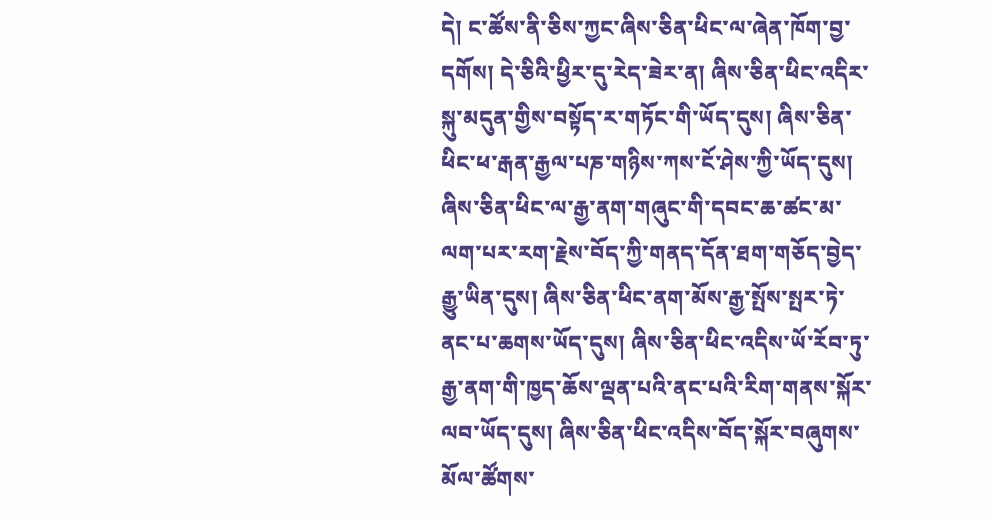དེ། ང་ཚོས་ནི་ཅིས་ཀྱང་ཞིས་ཅིན་ཕིང་ལ་ཞེན་ཁོག་བྱ་དགོས། དེ་ཅིའི་ཕྱིར་དུ་རེད་ཟེར་ན། ཞིས་ཅིན་ཕིང་འདིར་སྐུ་མདུན་གྱིས་བསྟོད་ར་གཏོང་གི་ཡོད་དུས། ཞིས་ཅིན་ཕིང་ཕ་རྒན་རྒྱལ་པཎ་གཉིས་ཀས་ངོ་ཤེས་ཀྱི་ཡོད་དུས། ཞིས་ཅིན་ཕིང་ལ་རྒྱ་ནག་གཞུང་གི་དབང་ཆ་ཚང་མ་ལག་པར་རག་རྗེས་བོད་ཀྱི་གནད་དོན་ཐག་གཅོད་བྱེད་རྒྱུ་ཡིན་དུས། ཞིས་ཅིན་ཕིང་ནག་མོས་རྒྱ་སྤོས་སྤར་ཏེ་ནང་པ་ཆགས་ཡོད་དུས། ཞིས་ཅིན་ཕིང་འདིས་ཡོ་རོབ་ཏུ་རྒྱ་ནག་གི་ཁྱད་ཆོས་ལྡན་པའི་ནང་པའི་རིག་གནས་སྐོར་ལབ་ཡོད་དུས། ཞིས་ཅིན་ཕིང་འདིས་བོད་སྐོར་བཞུགས་མོལ་ཚོགས་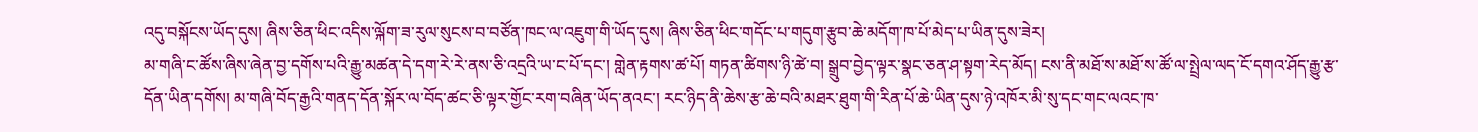འདུ་བསྐོངས་ཡོད་དུས། ཞིས་ཅིན་ཕིང་འདིས་ལྐོག་ཟ་རུལ་སུངས་བ་བཙོན་ཁང་ལ་འཇུག་གི་ཡོད་དུས། ཞིས་ཅིན་ཕིང་གདོང་པ་གདུག་རྩུབ་ཆེ་མདོག་ཁ་པོ་མེད་པ་ཡིན་དུས་ཟེར།
མ་གཞི་ང་ཚོས་ཞིས་ཞེན་བྱ་དགོས་པའི་རྒྱུ་མཚན་དེ་དག་རེ་རེ་ནས་ཅི་འདྲའི་ཡ་ང་པོ་དང་། གླེན་རྟགས་ཚ་པོ། གཏན་ཚིགས་ཉི་ཚེ་བ། སྒྲུབ་བྱེད་ལྟར་སྣང་ཅན་ཤ་སྟག་རེད་མོད། ངས་ནི་མཐོ་ས་མཐོ་ས་ཚོ་ལ་སྤྲེལ་ལད་ངོ་དགའ་ཤོད་རྒྱུ་རྩ་དོན་ཡིན་དགོས། མ་གཞི་བོད་རྒྱའི་གནད་དོན་སྐོར་ལ་བོད་ཚང་ཅི་ལྟར་གྱོང་རག་བཞིན་ཡོད་ནའང་། རང་ཉིད་ནི་ཆེས་རྩ་ཆེ་བའི་མཐར་ཐུག་གི་རིན་པོ་ཆེ་ཡིན་དུས་ཉེ་འཁོར་མི་སུ་དང་གང་ལའང་ཁ་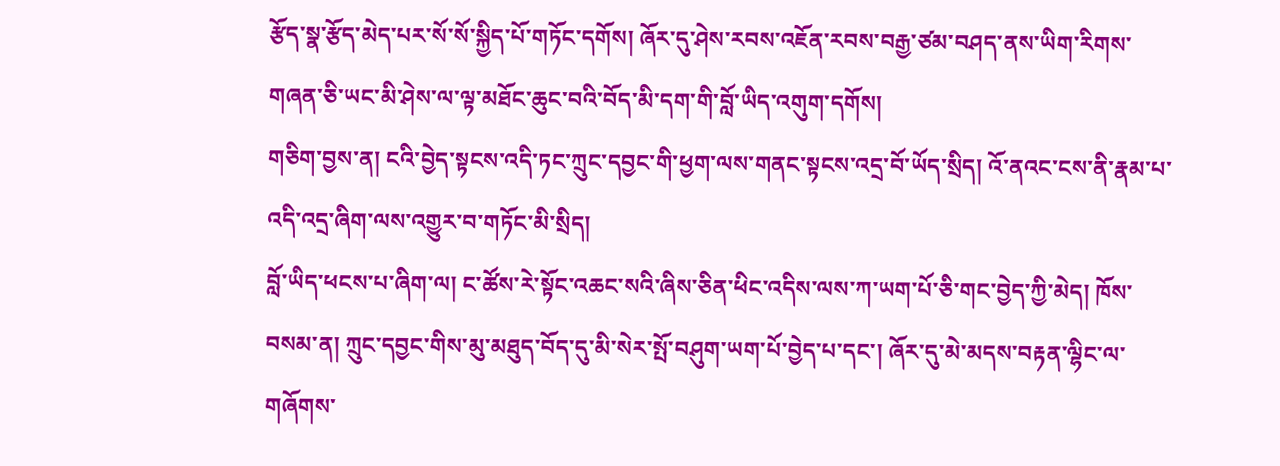རྩོད་སྣ་རྩོད་མེད་པར་སོ་སོ་སྐྱིད་པོ་གཏོང་དགོས། ཞོར་དུ་ཤེས་རབས་འཇོན་རབས་བརྒྱ་ཙམ་བཤད་ནས་ཡིག་རིགས་གཞན་ཅི་ཡང་མི་ཤེས་ལ་ལྟ་མཐོང་ཆུང་བའི་བོད་མི་དག་གི་བློ་ཡིད་འགུག་དགོས།
གཅིག་བྱས་ན། ངའི་བྱེད་སྟངས་འདི་ཏང་ཀྲུང་དབྱང་གི་ཕྱག་ལས་གནང་སྟངས་འདྲ་བོ་ཡོད་སྲིད། འོ་ནའང་ངས་ནི་རྣམ་པ་འདི་འདྲ་ཞིག་ལས་འགྱུར་བ་གཏོང་མི་སྲིད།
བློ་ཡིད་ཕངས་པ་ཞིག་ལ། ང་ཚོས་རེ་སྟོང་འཆང་སའི་ཞིས་ཅིན་ཕིང་འདིས་ལས་ཀ་ཡག་པོ་ཅི་གང་བྱེད་ཀྱི་མེད། ཁོས་བསམ་ན། ཀྲུང་དབྱང་གིས་མུ་མཐུད་བོད་དུ་མི་སེར་སྤོ་བཤུག་ཡག་པོ་བྱེད་པ་དང་། ཞོར་དུ་མེ་མདས་བརྟན་ལྷིང་ལ་གཞོགས་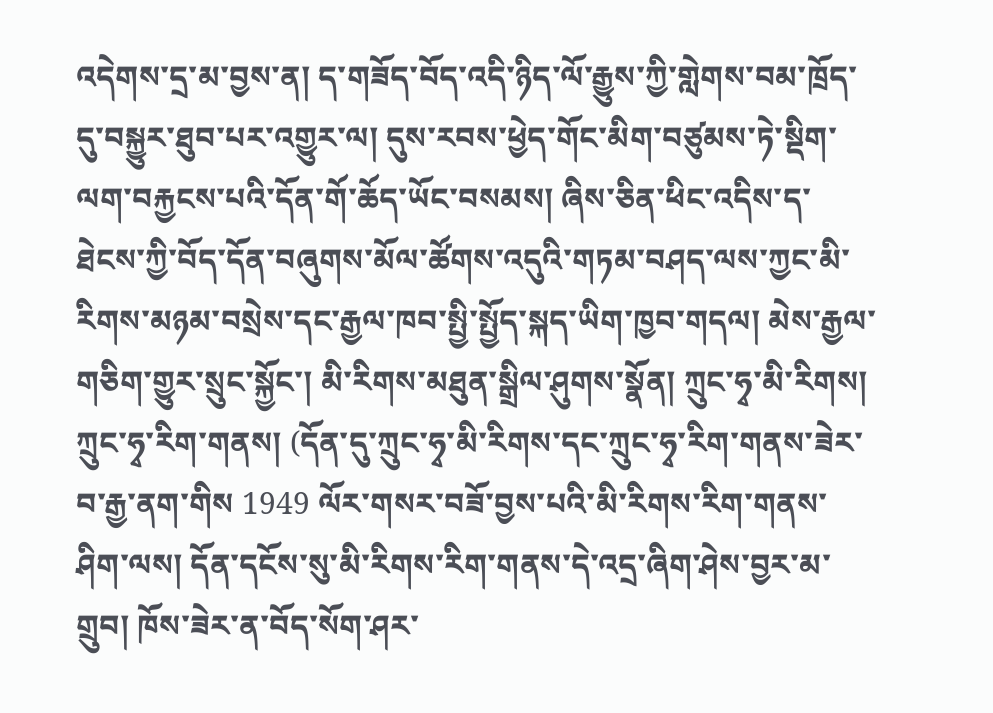འདེགས་དྲ་མ་བྱས་ན། ད་གཟོད་བོད་འདི་ཉིད་ལོ་རྒྱུས་ཀྱི་གླེགས་བམ་ཁྲོད་དུ་བསྐྱུར་ཐུབ་པར་འགྱུར་ལ། དུས་རབས་ཕྱེད་གོང་མིག་བཙུམས་ཏེ་སྡིག་ལག་བརྐྱངས་པའི་དོན་གོ་ཆོད་ཡོང་བསམས། ཞིས་ཅིན་ཕིང་འདིས་ད་ཐེངས་ཀྱི་བོད་དོན་བཞུགས་མོལ་ཚོགས་འདུའི་གཏམ་བཤད་ལས་ཀྱང་མི་རིགས་མཉམ་བསྲེས་དང་རྒྱལ་ཁབ་སྤྱི་སྤྱོད་སྐད་ཡིག་ཁྱབ་གདལ། མེས་རྒྱལ་གཅིག་གྱུར་སྲུང་སྐྱོང་། མི་རིགས་མཐུན་སྒྲིལ་ཤུགས་སྣོན། ཀྲུང་ཧྭ་མི་རིགས། ཀྲུང་ཧྭ་རིག་གནས། (དོན་དུ་ཀྲུང་ཧྭ་མི་རིགས་དང་ཀྲུང་ཧྭ་རིག་གནས་ཟེར་བ་རྒྱ་ནག་གིས 1949 ལོར་གསར་བཟོ་བྱས་པའི་མི་རིགས་རིག་གནས་ཤིག་ལས། དོན་དངོས་སུ་མི་རིགས་རིག་གནས་དེ་འདྲ་ཞིག་ཤེས་བྱར་མ་གྲུབ། ཁོས་ཟེར་ན་བོད་སོག་ཤར་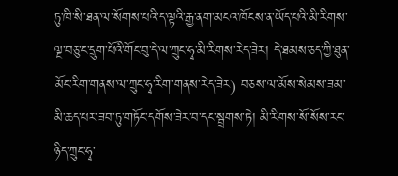ཏུ་ཁི་སི་ཐན་ལ་སོགས་པའི་ད་ལྟའི་རྒྱ་ནག་མངའ་ཁོངས་ན་ཡོད་པའི་མི་རིགས་ལྔ་བཅུ་ང་དྲུག་པོའི་གོང་བུ་དེ་ལ་ཀྲུང་ཧྭ་མི་རིགས་རེད་ཟེར། དེ་ཐམས་ཅད་ཀྱི་ཐུན་མོང་རིག་གནས་ལ་ཀྲུང་ཧྭ་རིག་གནས་རེད་ཟེར) བཅས་ལ་མོས་སེམས་ཟམ་མི་ཆད་པར་ཟབ་ཏུ་གཏོང་དགོས་ཟེར་བ་དང་སྦྲགས་ཏེ། མི་རིགས་སོ་སོས་རང་ཉིད་ཀྲུང་ཧྭ་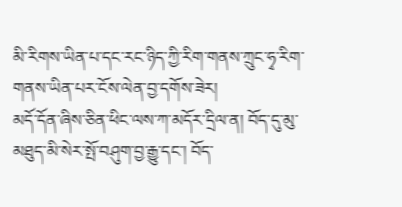མི་རིགས་ཡིན་པ་དང་རང་ཉིད་ཀྱི་རིག་གནས་ཀྲུང་ཧྭ་རིག་གནས་ཡིན་པར་ངོས་ལེན་བྱ་དགོས་ཟེར།
མདོ་དོན་ཞིས་ཅིན་ཕིང་ལས་ཀ་མདོར་དྲིལ་ན། བོད་དུ་མུ་མཐུད་མི་སེར་སྤོ་བཤུག་བྱ་རྒྱུ་དང་། བོད་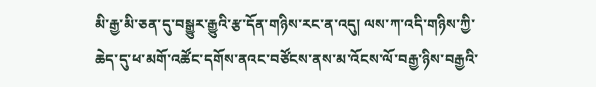མི་རྒྱ་མི་ཅན་དུ་བསྒྱུར་རྒྱུའི་རྩ་དོན་གཉིས་རང་ན་འདུ། ལས་ཀ་འདི་གཉིས་ཀྱི་ཆེད་དུ་ཕ་མགོ་འཚོང་དགོས་ནའང་བཙོངས་ནས་མ་འོངས་ལོ་བརྒྱ་ཉིས་བརྒྱའི་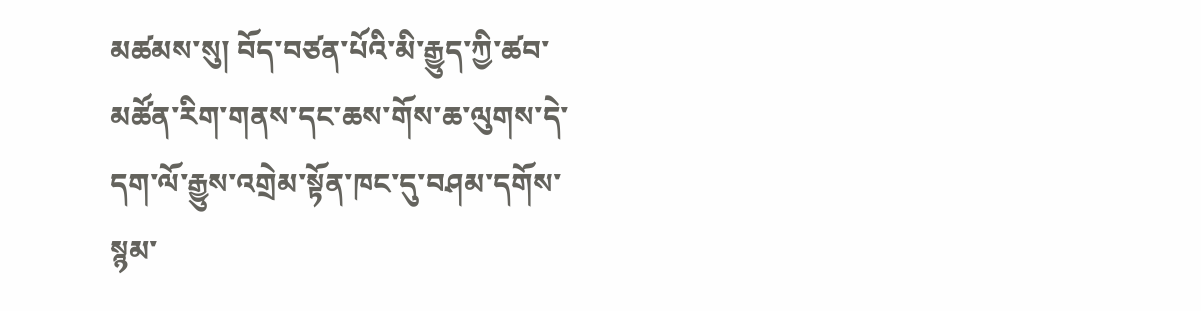མཚམས་སུ། བོད་བཙན་པོའི་མི་རྒྱུད་ཀྱི་ཚབ་མཚོན་རིག་གནས་དང་ཆས་གོས་ཆ་ལུགས་དེ་དག་ལོ་རྒྱུས་འགྲེམ་སྟོན་ཁང་དུ་བཤམ་དགོས་སྙམ་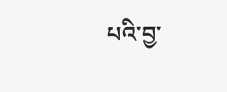པའི་བྱ་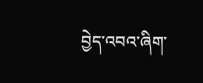བྱེད་འབའ་ཞིག་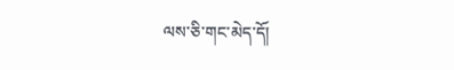ལས་ཅི་གང་མེད་དོ།